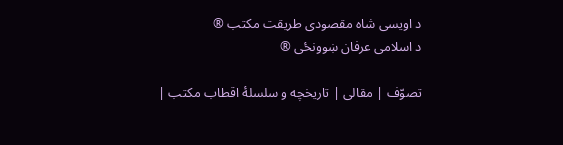د اویسی شاه مقصودی طریقت مکتب ®
د اسلامی عرفان ښوونځی ®

تصوّف | مقالی | تاریخچه و سلسلۀ اقطاب مکتب |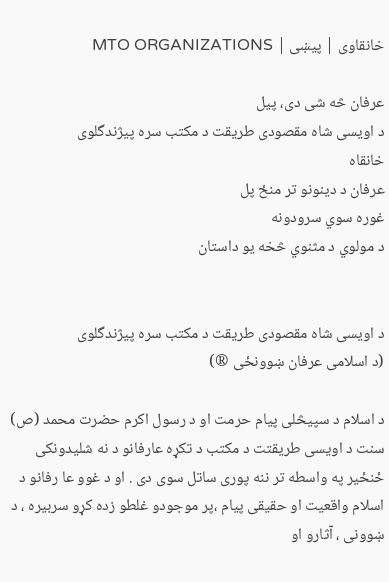خانقاوی | پیښی | MTO ORGANIZATIONS

عرفان څه شی دی، پیل
د اویسی شاه مقصودی طریقت د مکتب سره پیژندگلوی
خانقاه
عرفان د دينونو تر منځ پل
غوره سوي سرودونه
د مولوي د مثنوي څخه يو داستان


د اویسی شاه مقصودی طریقت د مکتب سره پیژندگلوی
(د اسلامی عرفان ښوونځی ®)

د اسلام د سپیڅلی پیام حرمت او د رسول اکرم حضرت محمد (ص) سنت د اویسی طریقتت د مکتب د تکړه عارفانو د نه شلیدونکی ځنځیر په واسطه تر ننه پوری ساتل سوی دی . او د غوو عا رفانو د اسلام واقعیت او حقیقی پیام ،پر موجودو غلطو زده کړو سربیره ، د ښوونی ، آثارو او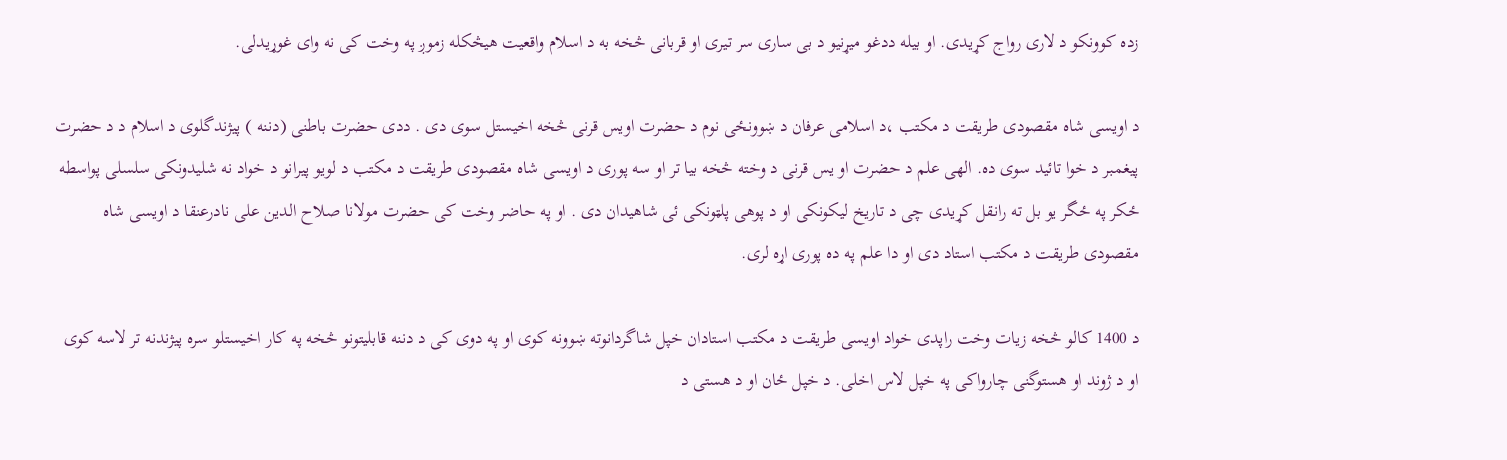زده کوونکو د لاری رواج کړیدی. او بیله ددغو میړنیو د بی ساری سر تیری او قربانی څخه به د اسلام واقعیت هیڅکله زموږ په وخت کی نه وای غوړیدلی.

د اویسی شاه مقصودی طریقت د مکتب ،د اسلامی عرفان د ښوونځی نوم د حضرت اویس قرنی څخه اخیستل سوی دی . ددی حضرت باطنی (دننه ) پیژندگلوی د اسلام د د حضرت پیغمبر د خوا تائید سوی ده. الهی علم د حضرت او یس قرنی د وخته څخه بیا تر او سه پوری د اویسی شاه مقصودی طریقت د مکتب د لویو پیرانو د خواد نه شلیدونکی سلسلی پواسطه ځکر په ځگر یو بل ته رانقل کړیدی چی د تاریخ لیکونکی او د پوهی پلټونکی ئی شاهیدان دی . او په حاضر وخت کی حضرت مولانا صلاح الدین علی نادرعنقا د اویسی شاه مقصودی طریقت د مکتب استاد دی او دا علم په ده پوری اړه لری.

د 1400 کالو څخه زیات وخت راپدی خواد اویسی طریقت د مکتب استادان خپل شاگردانوته ښوونه کوی او په دوی کی د دننه قابلیتونو څخه په کار اخیستلو سره پیژندنه تر لاسه کوی او د ژوند او هستوگنی چارواکی په خپل لاس اخلی. د خپل ځان او د هستی د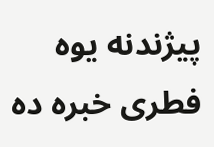پیژندنه یوه فطری خبره ده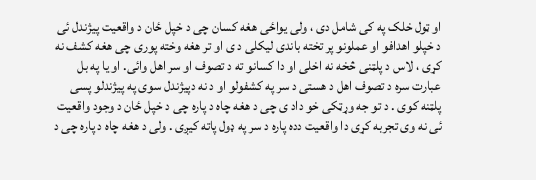او ټول خلک په کی شامل دی ، ولی یواځی هغه کسان چی د خپل ځان د واقعیت پیژندل ئی د خپلو اهدافو او عملونو پر تخته باندی لیکلی د ی او تر هغه وخته پوری چی هغه کشف نه کړی ، لاس د پلټنی څخه نه اخلی او دا کسانو ته د تصوف او سر اهل وائی. او یا په بل عبارت سره د تصوف اهل د هستی د سر په کشفولو او د نه دپیژندل سوی په پیژندلو پسی پلټنه کوی . د تو جه وړټکی خو داد ی چی د هغه چاه د پاره چی د خپل ځان د وجود واقعیت ئی نه وی تجربه کړی دا واقعیت دده پاره د سر په ډول پاته کیږی . ولی د هغه چاه د پاره چی د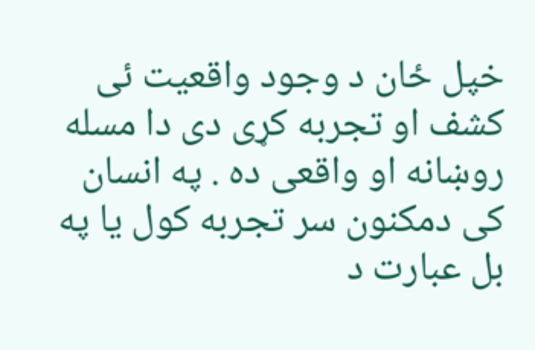خپل ځان د وجود واقعیت ئی کشف او تجربه کړی دی دا مسله روښانه او واقعی ده . په انسان کی دمکنون سر تجربه کول یا په بل عبارت د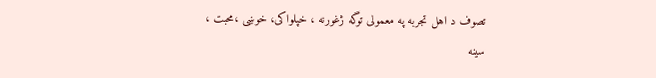تصوف د اهل تجربه په معمولی توگه ژغورنه ، خپلواکی، خوښی ،محبت ، سینه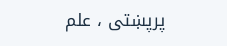پرپښتی ، علم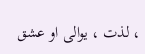، لذت ، یوالی او عشق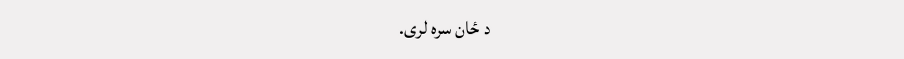د ځان سره لری.